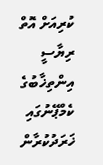ކުރިއަށް އޮތް ރިޔާސީ އިންތިޚާބުގެ ކެމްޕޭނުގައި ޚަރަދުކުރާން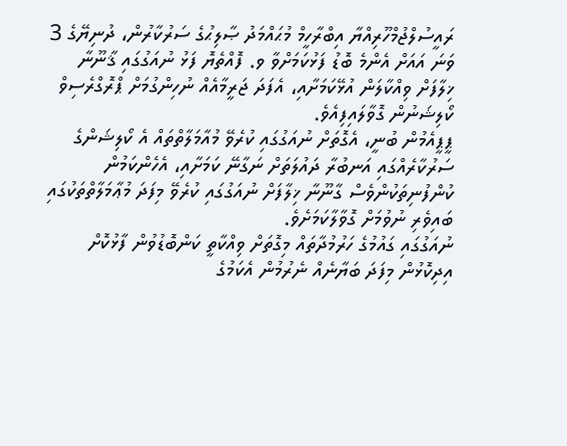ރައީސުލްޖުމްހޫރިއްޔާ އިބްރާހީމް މުޙައްމަދު ޞާލިޙުގެ ސަރުކާރުން، ދުނިޔޭގެ 3 ވަނަ އައަށް އެންމެ ބޮޑު ފަޅުކަމަށްވާ ވ. ފޮއްތެޔޮ ފަޅު ނުއަގުގައި ޤާނޫނާ ޚިލާފަށް ވިއްކާލަން އުޅޭކަމަށާއި، އެފަދަ ޖަރީމާއެއް ނުހިންގުމަށް ޕްރޮގްރެސިވް ކޯލިޝަނުން ގޮވާލައިފިއެވެ.
ޕީޕީއެމުން ބުނީ، އެގޮތަށް ނުއަގުގައި ކުރެވޭ މުއާމަލާތްތައް އެ ކޯލިޝަންގެ ސަރުކާރެއްގައި އަނބުރާ ދައުލަތަށް ނަގާނޭ ކަމަށާއި، އެހެންކަމުން ކުންފުނިތަކުންވެސް ގާނޫނާ ޚިލާފަށް ނުއަގުގައި ކުރެވޭ މިފަދަ މުޢާމަލާތްތަކުގައި ބައިވެރި ނުވުމަށް ގޮވާލާކަމަށެވެ.
ނުއަގުގައި ގައުމުގެ ހަރުމުދާތައް މިގޮތަށް ވިއްކާތީ ކަންބޮޑުވުން ފާޅުކޮށް އިދިކޮޅުން މިފަދަ ބަޔާނެއް ނެރުމުން އެކަމުގެ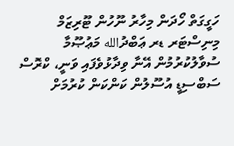ހަގީގަތް ހޯދަން މިހާރު ނޫހުން ޓޫރިޒަމް މިނިސްޓަރ ޑރ ޢަބްދުالله މަޢުޞޫމާ ސުވާލުކުރުމުން އޭނާ ވިދާޅުވެފައި ވަނީ، ކްރޮސް ސަބްސިޑީ އުސޫލުން ކަންކަން ކުރުމަށް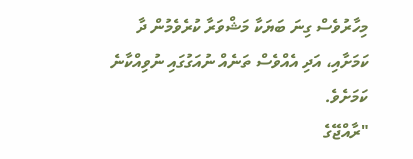މިހާރުވެސް ގިނަ ބަޔަކާ މަޝްވަރާ ކުރެވެމުން ދާ ކަމަށާއި، އަދި އެއްވެސް ތަނެއް ނުއަގުގައި ނުވިއްކާނެ ކަމަށެވެ.
"ރާއްޖޭގެ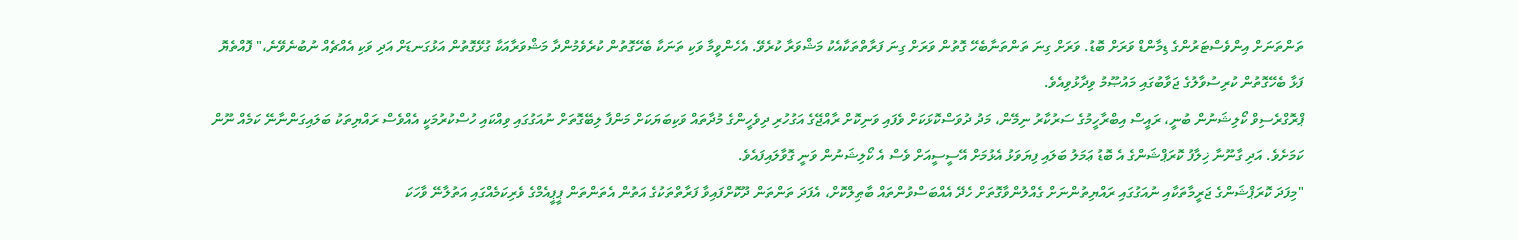ތަންތަނަށް އިންވެސްޓަރުންގެ ޑިމާންޑް ވަރަށް ބޮޑު. ވަރަށް ގިނަ ތަންތަނާބެހޭ ގޮތުން ވަރަށް ގިނަ ފަރާތްތަކާއެކު މަޝްވަރާ ކުރެވޭ. އެހެންވީމާ ވަކި ތަނަކާ ބެހޭގޮތުން ކުރެވެމުންދާ މަޝްވަރާއަކާ ގުޅޭގޮތުން އަޅުގަނޑަށް އަދި ވަކި އެއްޗެއް ނުބުނެވޭނެ،" ފޮއްތެޔޮ ފަޅާ ބެހޭގޮތުން ކުރިސުވާލުގެ ޖަވާބުގައި މައުޞޫމު ވިދާޅުވިއެވެ.
ޕްރޮގްރެސިވް ކޯލިޝަނުން ބުނީ، ރައީސް އިބްރާހީމުގެ ސަރުކާރު ނިމޭން، މަދު ދުވަސްކޮޅަކަށް ވެފައި ވަނިކޮށް ރާއްޖޭގެ އަގުހުރި ދިވެހީންގެ މުދާތައް ވަކިބަޔަކަށް މަންފާ ލިބޭގޮތަށް ނުއަގުގައި ވިއްކައި ހުސްކުރުމަކީ އެއްވެސް ރައްޔިތަކު ބަލައިގަންނާނޭ ކަމެއް ނޫން ކަމަށެވެ. އަދި ގާނޫނާ ޚިލާފު ކޮރަޕްޝަންގެ އެ ބޮޑު ޢަމަލު ބަލައި ފިޔަވަޅު އެޅުމަށް އޭސީސީއަށް ވެސް އެ ކޯލިޝަނުން ވަނީ ގޮވާލައިފައެވެ.
"މިފަދަ ކޮރަޕްޝަންގެ ޖަރީމާތަކާއި ނުއަގުގައި ރައްޔިތުންނަށް ގެއްލުންވާގޮތަށް ހެދޭ އެއްބަސްވުންތައް ބާޠިލްކޮށް، އެފަދަ ތަންތަން ދޫކޮށްފައިވާ ފަރާތްތަކުގެ އަތުން އެތަންތަން ޕީޕީއެމްގެ ވެރިކަމެއްގައި އަތުލާނޭ ވާހަކަ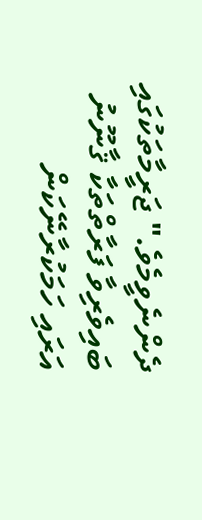ދެންނެވީމެވެ." ޖަރީމާތަކުގައި ބައިވެރިވާ ފަރާތްތަކާ ޤާނޫނު އަރައި ހަމަކުރާނޭކަން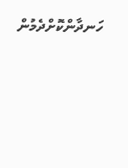ހަނދާންކޮށްދެމުން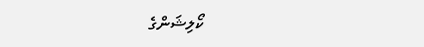ކޯލިޝަންގެ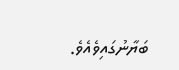ބަޔާނުގައިވެއެވެ.